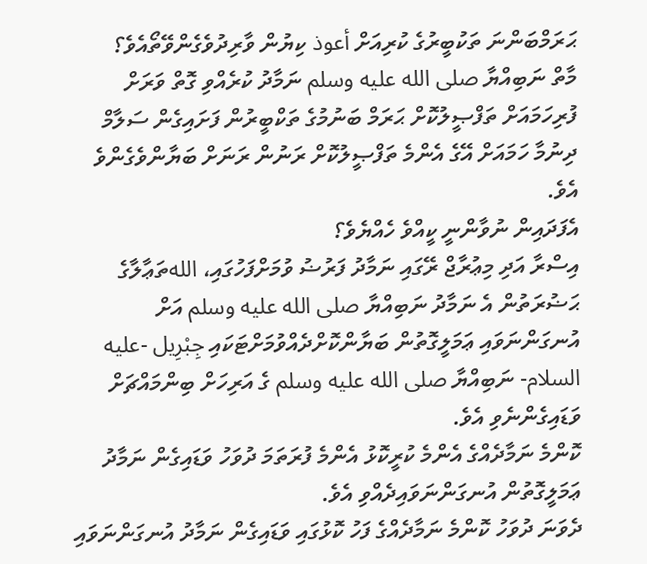ޙަރަމްބަންނަ ތަކުބީރުގެ ކުރިއަށް أعوذ ކިޔުން ވާރިދުވެގެންވޭތޯއެވެ؟
މާތް ނަބިއްޔާ صلى الله عليه وسلم ނަމާދު ކުރެއްވި ގޮތް ވަރަށް ފުރިހަމައަށް ތަފްޞީލުކޮށް ޙަރަމް ބަނުމުގެ ތަކްބީރުން ފަށައިގެން ސަލާމް ދިނުމާ ހަމައަށް އޭގެ އެންމެ ތަފްޞީލުކޮށް ރަނުން ރަނަށް ބަޔާންވެގެންވެ އެވެ.
އެފަދައިން ނުވާންނީ ކީއްވެ ހެއްޔެވެ؟
އިސްރާ އަދި މިޢުރާޖް ރޭގައި ނަމާދު ފަރުޟު ވުމަށްފަހުގައި، اللهތަޢާލާގެ ޙަޟުރަތުން އެ ނަމާދު ނަބިއްޔާ صلى الله عليه وسلم އަށް އުނގަންނަވައި ޢަމަލީގޮތުން ބަޔާންކޮށްދެއްވުމަށްޓަކައި جِبْرِيل -عليه السلام- ނަބިއްޔާ صلى الله عليه وسلم ގެ އަރިހަށް ބިންމައްޗަށް ވަޑައިގެންނެވި އެވެ.
ކޮންމެ ނަމާދެއްގެ އެންމެ ކުރީކޮޅު އެންމެ ފުރަތަމަ ދުވަހު ވަޑައިގެން ނަމާދު ޢަމަލީގޮތުން އުނގަންނަވައިދެއްވި އެވެ.
ދެވަނަ ދުވަހު ކޮންމެ ނަމާދެއްގެ ފަހު ކޮޅުގައި ވަޑައިގެން ނަމާދު އުނގަންނަވައި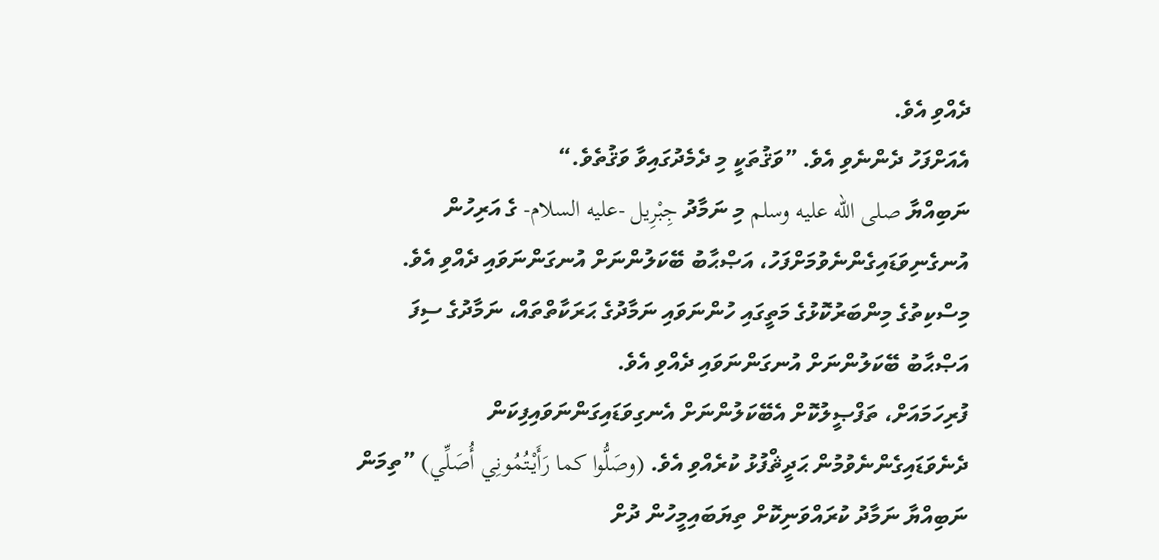ދެއްވި އެވެ.
އެއަށްފަހު ދެންނެވި އެވެ. ”ވަޤުތަކީ މި ދެމެދުގައިވާ ވަޤުތެވެ.“
ނަބިއްޔާ صلى الله عليه وسلم މި ނަމާދު جِبْرِيل -عليه السلام- ގެ އަރިހުން އުނގެނިވަޑައިގެންނެވުމަށްފަހު، އަޞްޙާބު ބޭކަލުންނަށް އުނގަންނަވައި ދެއްވި އެވެ.
މިސްކިތުގެ މިންބަރުކޮޅުގެ މަތީގައި ހުންނަވައި ނަމާދުގެ ޙަރަކާތްތައް، ނަމާދުގެ ސިފަ އަޞްޙާބު ބޭކަލުންނަށް އުނގަންނަވައި ދެއްވި އެވެ.
ފުރިހަމައަށް، ތަފްޞީލުކޮށް އެބޭކަލުންނަށް އެނގިވަޑައިގަންނަވައިފިކަން ދެނެވަޑައިގެންނެވުމުން ޙަދީޘްފުޅު ކުރެއްވި އެވެ. (وصَلُّوا كما رَأَيْتُمُونِي أُصَلِّي) ”ތިމަން ނަބިއްޔާ ނަމާދު ކުރައްވަނިކޮށް ތިޔަބައިމީހުން ދުށް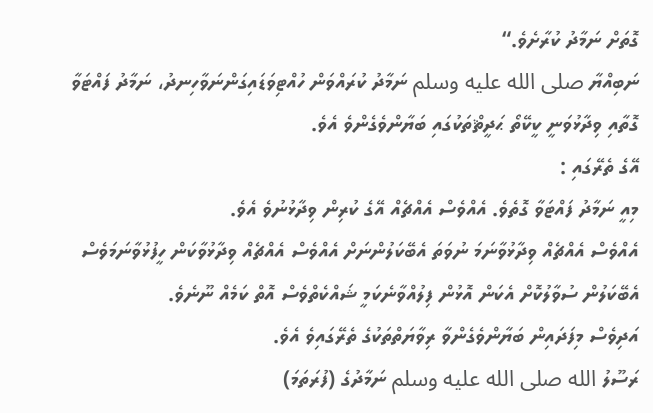ގޮތަށް ނަމާދު ކުރާށެވެ.“
ނަބިއްޔާ صلى الله عليه وسلم ނަމާދު ކުރައްވަން ހުއްޓިވަޑައިގަންނަވާހިނދު، ނަމާދު ފައްޓަވާ ގޮތާއި ވިދާޅުވަނީ ކީކޭތޯ ޙަދީޘްތަކުގައި ބަޔާންވެގެންވެ އެވެ.
އޭގެ ތެރޭގައި :
މިއީ ނަމާދު ފައްޓަވާ ގޮތެވެ. އެއްވެސް އެއްޗެއް އޭގެ ކުރިން ވިދާޅުނުވެ އެވެ.
އެއްވެސް އެއްޗެއް ވިދާޅުވާނަމަ ނުވަތަ އެބޭކަލުންނަށް އެއްވެސް އެއްޗެއް ވިދާޅުވާކަން ހީފުޅުވާނަމަވެސް އެބޭކަލުން ސުވާލުކޮށް އެކަން އޮޅުން ފިލުއްވާނެކަމީ ޝައްކެތްވެސް އޮތް ކަމެއް ނޫނެވެ.
އަދިވެސް މިފަދައިން ބަޔާންވެގެންވާ ރިވާޔަތްތަކުގެ ތެރޭގައިވެ އެވެ.
ރަސޫލު الله صلى الله عليه وسلم ނަމާދުގެ (ފުރަތަމަ)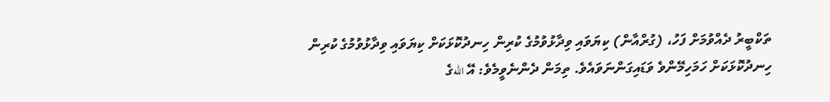ތަކްބީރު ދެއްވުމަށް ފަހު، (ގުރްއާން) ކިޔަވައި ވިދާޅުވުމުގެ ކުރިން ހިނދުކޮޅަކަށް ކިޔަވައި ވިދާޅުވުމުގެ ކުރިން ހިނދުކޮޅަކަށް ހަމަހިމޭންވެ ވަޑައިގަންނަވައެވެ. ތިމަން ދެންނެވީމެވެ: އޭ اللهގެ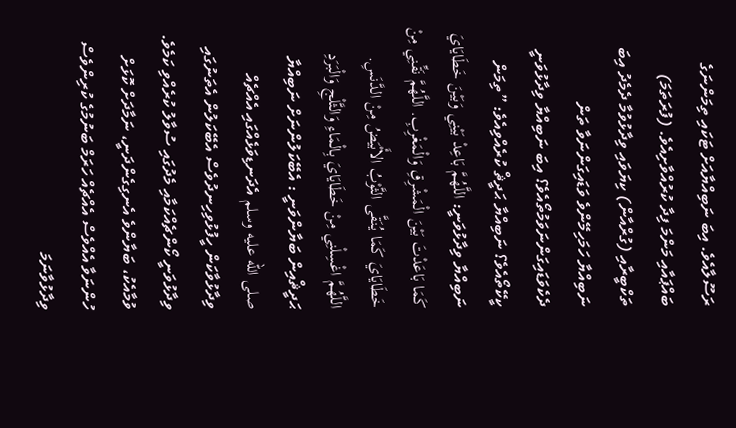ރަސޫލާއެވެ. އިބަ ނަބިއްޔާއަށް ޓަކައި ތިމަންނަގެ ބައްޕައާއި މަންމަ ފިދާ ކުރުއްވާށިއެވެ. (ފުރަތަމަ) ތަކްބީރާއި (ގުރްއާން) ކިޔަވައި ވިދާޅުވުމާ ދެމެދު އިބަ ނަބިއްޔާ ހަމަހިމޭންވެ ވަޑައިގަންނަވާ ތަން ދެކެވަޑައިގަންނަވަމުތޯއެވެ؟ އިބަ ނަބިއްޔާ ވިދާޅުވަނީ ކީކޭތޯއެވެ؟ ނަބިއްޔާ ޙަދީޘް ކުރެއްވިއެވެ: ”ތިމަން ނަބިއްޔާ ވިދާޅުވަނީ: اللَّهُمَّ بَاعِدْ بَيْنِي وَبَيْنَ خَطَايَايَ كَمَا بَاعَدْتَ بَيْنَ الْمَشْرِقِ وَالْمَغْرِبِ. اللَّهُمَّ نَقِّنِي مِنْ خَطَايَايَ كَمَا يُنَقَّى الثَّوْبُ الأَبْيَضُ مِنْ الدَّنَسِ. اللَّهُمَّ اغْسِلْنِي مِنْ خَطَايَايَ بِالْمَاءِ وَالثَّلْجِ وَالْبَرَدِ
ޙަދީޘްއިން ބަޔާންވަނީ : އެބޭކަލުންނަށް ނަބިއްޔާ صلى الله عليه وسلم އެދަނޑިވަޅެއްގައި އެއްޗެއް ވިދާޅުވާކަން ހީފުޅުވިހިނދުވެސް އެބޭކަލުން އެތަނުގައި ވިދާޅުވަނީ ކޯންޗެއްކަމާއި މެދުގައި ސުވާލު ކުރެއްވި ކަމެވެ.
ވުމާއެކު، ބަޔާންވެ އެނގިގެންދަނީ، ނަމާދަށް ކޮޅަށް ހުންނަވާ އެއްވެސް އެއްޗެއް ހަރަމް ބަނުމުގެ ކުރިންވެސް ވިދާޅުވާނަމަ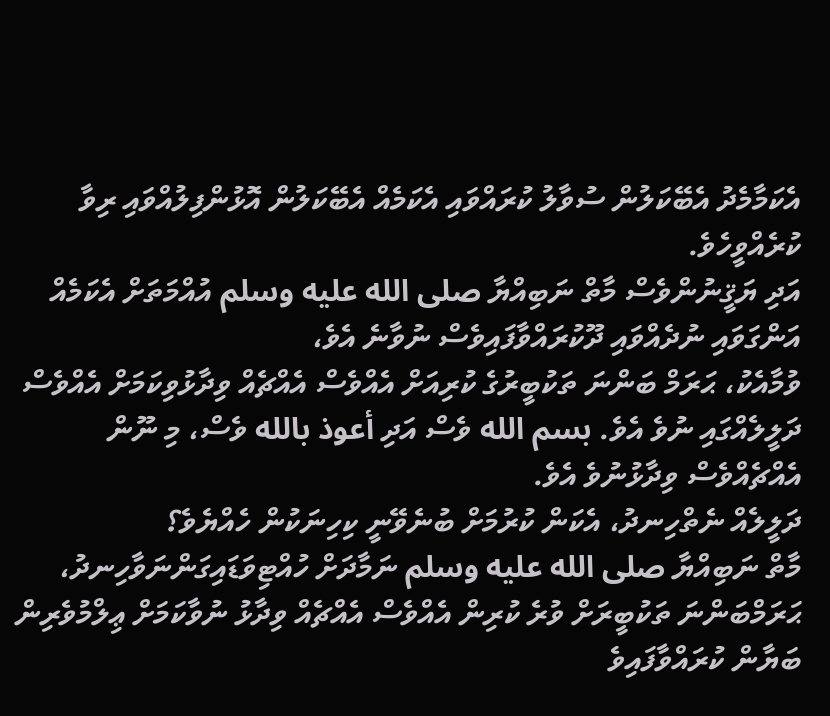އެކަމާމެދު އެބޭކަލުން ސުވާލު ކުރައްވައި އެކަމެއް އެބޭކަލުން އޮޅުންފިލުއްވައި ރިވާ ކުރެއްވީހެވެ.
އަދި ޔަޤީނުންވެސް މާތް ނަބިއްޔާ صلى الله عليه وسلم އުއްމަތަށް އެކަމެއް އަންގަވައި ނުދެއްވައި ދޫކުރައްވާފައިވެސް ނުވާނެ އެވެ،
ވުމާއެކު، ޙަރަމް ބަންނަ ތަކުބީރުގެ ކުރިއަށް އެއްވެސް އެއްޗެއް ވިދާޅުވިކަމަށް އެއްވެސް ދަލީލެއްގައި ނުވެ އެވެ. بسم الله ވެސް އަދި أعوذ بالله ވެސް، މި ނޫން އެއްޗެއްވެސް ވިދާޅުނުވެ އެވެ.
ދަލީލެއް ނެތްހިނދު، އެކަން ކުރުމަށް ބުނެވޭނީ ކިހިނަކުން ހެއްޔެވެ؟
މާތް ނަބިއްޔާ صلى الله عليه وسلم ނަމާދަށް ހުއްޓިވަޑައިގަންނަވާހިނދު، ޙަރަމްބަންނަ ތަކުބީރަށް ވުރެ ކުރިން އެއްވެސް އެއްޗެއް ވިދާޅު ނުވާކަމަށް ޢިލްމުވެރިން ބަޔާން ކުރައްވާފައިވެ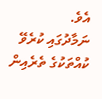އެވެ.
ނަމާދުގައި ކުރެވޭ ކުއްތަކުގެ ތެރެއިން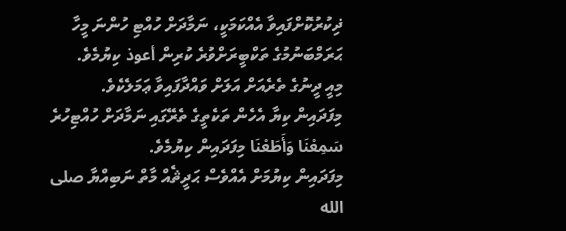ޛިކުރުކޮށްފައިވާ އެއްކަމަކީ، ނަމާދަށް ހުއްޓި ހުންނަ މީހާ ޙަރަމްބަނުމުގެ ތަކްބީރަށްވުރެ ކުރިން أعوذ ކިޔުމެވެ.
މިއީ ދީނުގެ ތެރެއަށް އަލަށް ވައްދާފައިވާ ޢަމަލެކެވެ.
މިފަދައިން ކިޔާ އެހެން ތަކެތީގެ ތެރޭގައި ނަމާދަށް ހުއްޓިހުރެ سَمِعْنَا وَأَطَعْنَا މިފަދައިން ކިޔުމެވެ.
މިފަދައިން ކިޔުމަށް އެއްވެސް ޙަދީޘެއް މާތް ނަބިއްޔާ صلى الله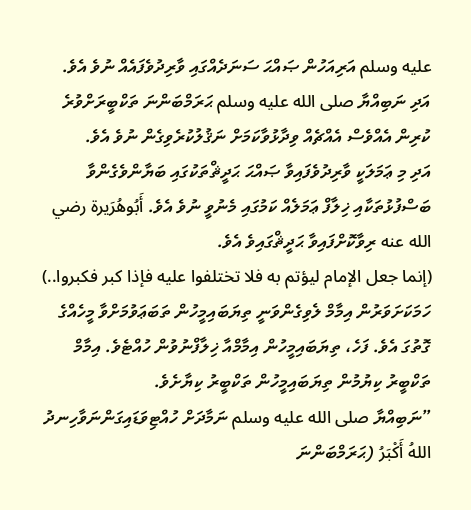عليه وسلم އަރިއަހުން ޞައްޙަ ސަނަދެއްގައި ވާރިދުވެފައެއް ނުވެ އެވެ. އަދި ނަބިއްޔާ صلى الله عليه وسلم ޙަރަމްބަންނަ ތަކްބީރަށްވުރެ ކުރިން އެއްވެސް އެއްޗެއް ވިދާޅުވާކަމަށް ނަޤުލުކުރެވިގެން ނުވެ އެވެ.
އަދި މި ޢަމަލަކީ ވާރިދުވެފައިވާ ޞައްޙަ ޙަދީޘްތަކުގައި ބަޔާންވެގެންވާ ބަސްފުޅުތަކާއި ޚިލާފް ޢަމަލެއް ކަމުގައި މެނުވީ ނުވެ އެވެ. أَبُوهُرَيرة رضي الله عنه ރިވާކޮށްފައިވާ ޙަދީޘްގައިވެ އެވެ.
(إنما جعل الإمام ليؤتم به فلا تختلفوا عليه فإذا كبر فكبروا..) ހަމަކަށަވަރުން އިމާމް ލެވިގެންވަނީ ތިޔަބައިމީހުން ތަބަޢަވުމަށްވާ މީހެއްގެ ގޮތުގަ އެވެ. ފަހެ، ތިޔަބައިމީހުން އިމާމްއާ ޚިލާފްނުވުން ހުއްޓެވެ. އިމާމް ތަކްބީރު ކިޔުމުން ތިޔަބައިމީހުން ތަކްބީރު ކިޔާށެވެ.
”ނަބިއްޔާ صلى الله عليه وسلم ނަމާދަށް ހުއްޓިވަޑައިގަންނަވާހިނދު اللهُ أَكْبَرُ (ޙަރަމްބަންނަ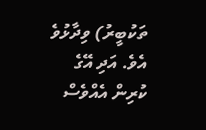ތަކުބީރު) ވިދާޅުވެ އެވެ. އަދި އޭގެ ކުރިން އެއްވެސް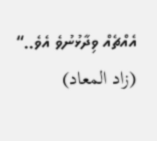އެއްޗެއް ވިދާޅުނުވެ އެވެ..“ (زاد المعاد)